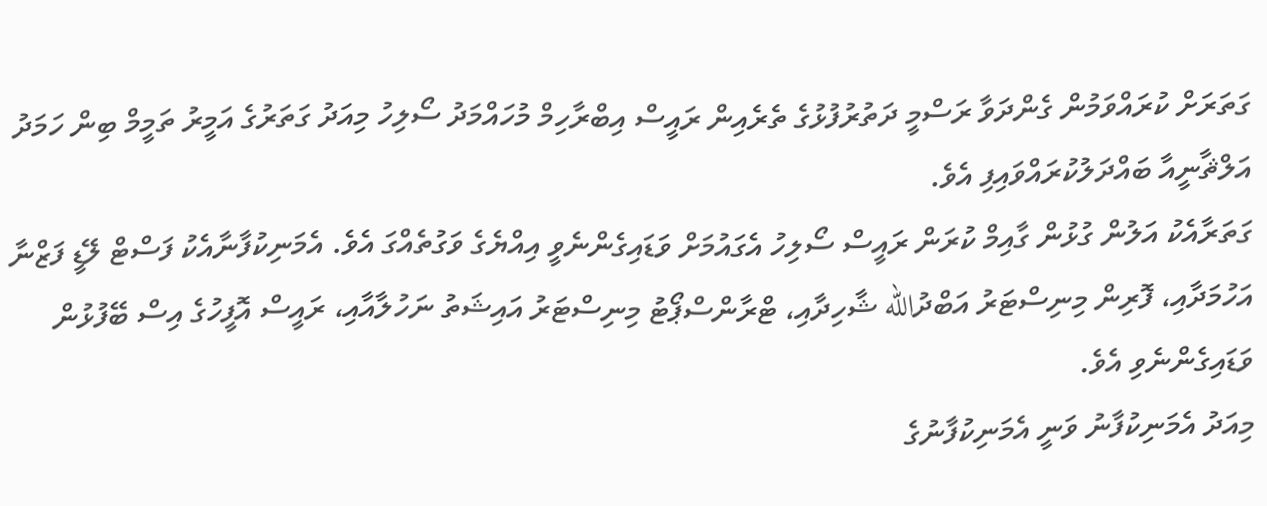ގަތަރަށް ކުރައްވަމުން ގެންދަވާ ރަސްމީ ދަތުރުފުޅުގެ ތެރެއިން ރައީސް އިބްރާހިމް މުހައްމަދު ސޯލިހު މިއަދު ގަތަރުގެ އަމީރު ތަމީމް ބިން ހަމަދު އަލްޘާނީއާ ބައްދަލުކުރައްވައިފި އެވެ.
ގަތަރާއެކު އަލުން ގުޅުން ގާއިމް ކުރަން ރައީސް ސޯލިހު އެގައުމަށް ވަޑައިގެންނެވީ އިއްޔެގެ ވަގުތެއްގަ އެވެ. އެމަނިކުފާނާއެކު ފަސްޓް ލޭޑީ ފަޒްނާ އަހުމަދާއި، ފޮރިން މިނިސްޓަރު އަބްދުالله ޝާހިދާއި، ޓްރާންސްޕޯޓު މިނިސްޓަރު އައިޝަތު ނަހުލާއާއި، ރައީސް އޮފީހުގެ އިސް ބޭފުޅުން ވަޑައިގެންނެވި އެވެ.
މިއަދު އެމަނިކުފާނު ވަނީ އެމަނިކުފާނުގެ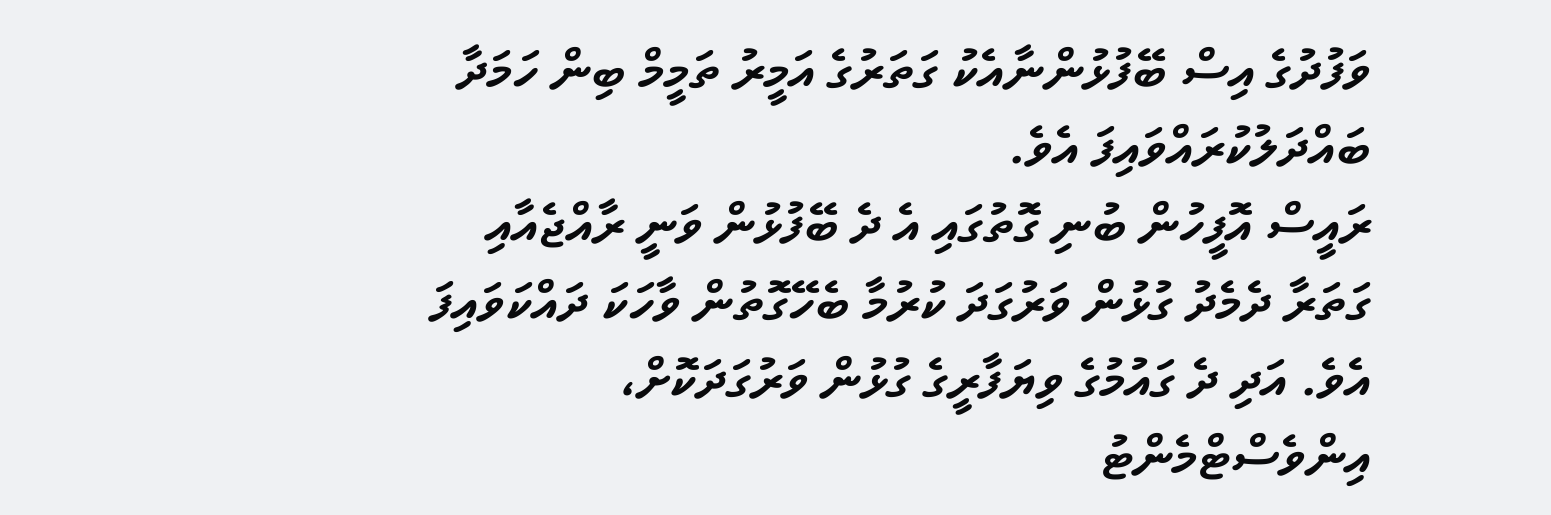ވަފުދުގެ އިސް ބޭފުޅުންނާއެކު ގަތަރުގެ އަމީރު ތަމީމް ބިން ހަމަދާ ބައްދަލުކުރައްވައިފަ އެވެ.
ރައީސް އޮފީހުން ބުނި ގޮތުގައި އެ ދެ ބޭފުޅުން ވަނީ ރާއްޖެއާއި ގަތަރާ ދެމެދު ގުޅުން ވަރުގަދަ ކުރުމާ ބެހޭގޮތުން ވާހަކަ ދައްކަވައިފަ އެވެ. އަދި ދެ ގައުމުގެ ވިޔަފާރީގެ ގުޅުން ވަރުގަދަކޮށް، އިންވެސްޓްމެންޓު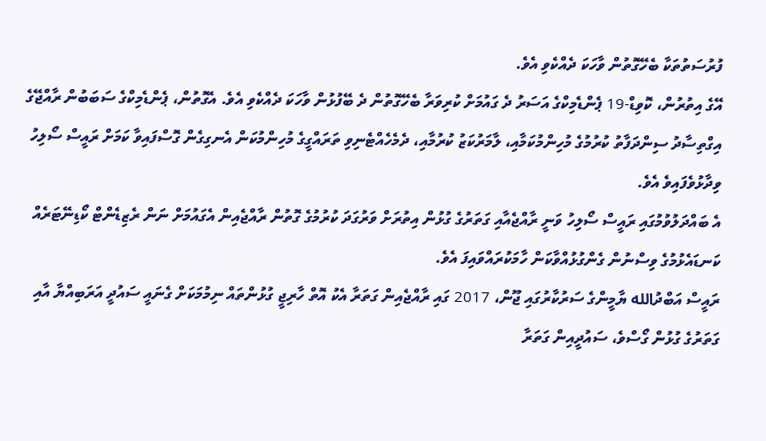ފުރުސަތުތަކާ ބެހޭގޮތުން ވާހަކަ ދެއްކެވި އެވެ.
އޭގެ އިތުރުން، ކޮވިޑް-19 ޕެންޑެމިކްގެ އަސަރު ދެ ގައުމަށް ކުރިވަރާ ބެހޭގޮތުން ދެ ބޭފުޅުން ވާހަކަ ދެއްކެވި އެވެ. އެގޮތުން، ޕެންޑެމިކްގެ ސަބަބުން ރާއްޖޭގެ އިގްތިސާދު ސިންދަފާތު ކުރުމުގެ މުހިންމުކަމާއި، ލާމަރުކަޒު ކުރުމާއި، ދެމެހެއްޓެނިވި ތަރައްގީގެ މުހިންމުކަން އެނގިގެން ގޮސްފައިވާ ކަމަށް ރައީސް ސޯލިހު ވިދާޅުވެފައިވެ އެވެ.
އެ ބައްދަލުވުމުގައި ރައީސް ސޯލިހު ވަނީ ރާއްޖެއާއި ގަތަރުގެ ގުޅުން އިތުރަށް ވަރުގަދަ ކުރުމުގެ ގޮތުން ރާއްޖެއިން އެގައުމަށް ނަން ރެޒިޑެންޓް ކޯޑިނޭޓަރެއް ކަނޑައެޅުމުގެ ވިސްނުން ގެންގުޅުއްވާކަން ހާމަކުރައްވައިފަ އެވެ.
ރައީސް އަބްދުالله ޔާމީންގެ ސަރުކާރުގައި ޖޫން، 2017 ގައި ރާއްޖެއިން ގަތަރާ އެކު އޮތް ހާރިޖީ ގުޅުންތައް ނިމުމަކަށް ގެނައީ ސައުދީ އަރަބިއްޔާ އާއި ގަތަރުގެ ގުޅުން ގޯސްވެ، ސައުދީއިން ގަތަރާ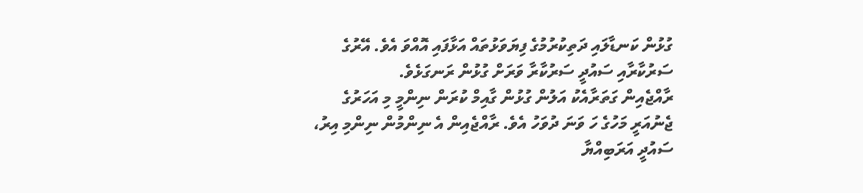ގުޅުން ކަނޑާލައި ދަތިކުރުމުގެ ފިޔަވަޅުތައް އަޅާފައި އޮއްވަ އެވެ. އޭރުގެ ސަރުކާރާއި ސައުދީ ސަރުކާރާ ވަރަށް ގުޅުން ރަނގަޅެވެ.
ރާއްޖެއިން ގަތަރާއެކު އަލުން ގުޅުން ގާއިމް ކުރަން ނިންމީ މި އަހަރުގެ ޖެނުއަރީ މަހުގެ ހަ ވަނަ ދުވަހު އެވެ. ރާއްޖެއިން އެ ނިންމުން ނިންމި އިރު، ސައުދީ އަރަބިއްޔާ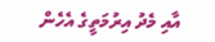އާއި މެދު އިރުމަތީގެ އެހެން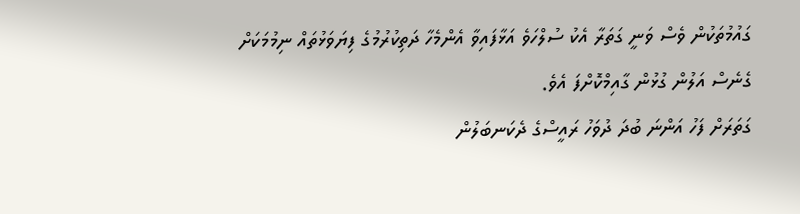ގައުމުތަކުން ވެސް ވަނީ ގަތަރާ އެކު ސުލްހަވެ އަޅާފައިވާ އެންމެހާ ދަތިކުރުމުގެ ފިޔަވަޅުތައް ނިމުމަކަށް ގެނެސް އަލުން ގުޅުން ގާއިމްކޮށްފަ އެވެ.
ގަތަރަށް ފަހު އަންނަ ބުދަ ދުވަހު ރައީސްގެ ދެކަނބަލުން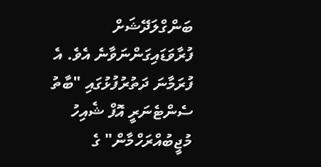ބަންގްލަދޭޝަށް ފުރާވަޑައިގަންނަވާނެ އެވެ. އެ ފުރަމާނަ ދަތުރުފުޅުގައި "ބާތު ސެންޓެނަރީ އޮފް ޝެއިހު މުޖީބުއްރަހްމާން" ގެ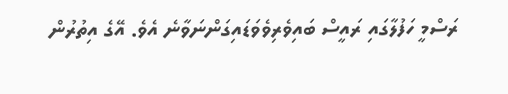ރަސްމީ ހަފުލާގައި ރައީސް ބައިވެރިވެވަޑައިގަންނަވާނެ އެވެ. އޭގެ އިތުރުން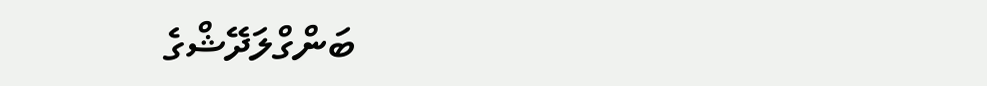ބަންގްލަދޭޝްގެ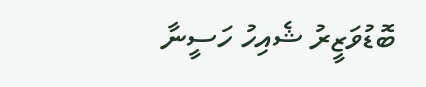ބޮޑުވަޒީރު ޝެއިހު ހަސީނާ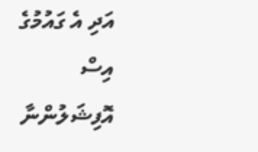އަދި އެ ގައުމުގެ އިސް އޮފިޝަލުންނާ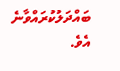ބައްދަލުކުރައްވާނެ އެވެ.